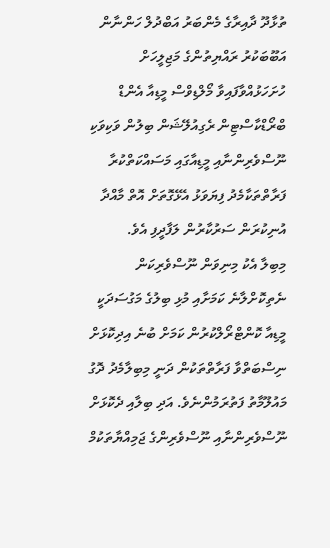ތުޅާދޫ ދާއިރާގެ މެންބަރު އަބްދުލް ހަންނާން އަބޫބަކުރު ރައްޔިތުންގެ މަޖިލީހަށް ހުށަހަޅުއްވާފައިވާ މޯލްޑިވްސް މީޑިއާ އެންޑް ބްރޯޑްކާސްޓިން ރެގިއުލޭޝަން ބިލުން ވަކިވަކި ނޫސްވެރިންނާއި މީޑިއާގައި މަސައްކަތްކުރާ ފަރާތްތަކާމެދު ފިޔަވަޅު އެޅޭގޮތަށް އޮތް މާއްދާ އުނިކުރަން ސަރުކާރުން ލަފާދީފި އެވެ.
މިބިލާ އެކު މިނިވަން ނޫސްވެރިކަން ނެތިކޮށްލާނެ ކަމަށާއި މުޅި ބިލުގެ މަގުސަދަކީ މީޑިއާ ކޮންޓްރޯލްކުރުން ކަމަށް ބުނެ އިދިކޮޅަށް ނިސްބަތްވާ ފަރާތްތަކުން ދަނީ މިބިލާމެދު ދޮގު މައުލޫމާތު ފަތުރަމުންނެވެ. އަދި ބިލާއި ދެކޮޅަށް ނޫސްވެރިންނާއި ނޫސްވެރިންގެ ޖަމިއްޔާތަކުމް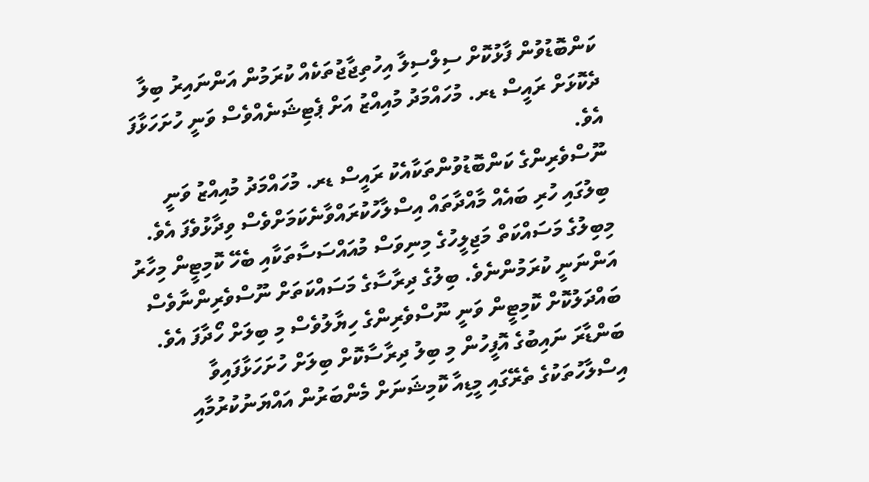ކަންބޮޑުވުން ފާޅުކޮށް ސިލްސިލާ އިހުތިޖާޖުތަކެއް ކުރަމުން އަންނައިރު ބިލާ ދެކޮޅަށް ރައީސް ޑރ. މުހައްމަދު މުއިއްޒު އަށް ޕެޓިޝަނެއްވެސް ވަނީ ހުށަހަޅާފަ އެވެ.
ނޫސްވެރިންގެ ކަންބޮޑުވުންތަކާއެކު ރައީސް ޑރ. މުހައްމަދު މުއިއްޒު ވަނީ ބިލުގައި ހުރި ބައެއް މާއްދާތައް އިސްލާހުކުރައްވާނެކަމަށްވެސް ވިދާޅުވެފަ އެވެ. މިބިލުގެ މަސައްކަތް މަޖިލީހުގެ މިނިވަސް މުއައްސަސާތަކާއި ބެހޭ ކޮމިޓީން މިހާރު އަންނަނީ ކުރަމުންނެވެ. ބިލުގެ ދިރާސާގެ މަސައްކަތަށް ނޫސްވެރިންނާވެސް ބައްދަލުކޮށް ކޮމިޓީން ވަނީ ނޫސްވެރިންގެ ހިޔާލުވެސް މި ބިލަށް ހޯދާފަ އެވެ.
ބަންޑާރަ ނައިބުގެ އޮފީހުން މި ބިލު ދިރާސާކޮށް ބިލަށް ހުށަހަޅާފައިވާ އިސްލާހުތަކުގެ ތެރޭގައި މީޑިއާ ކޮމިޝަނަށް މެންބަރުން އައްޔަނުކުރުމާއި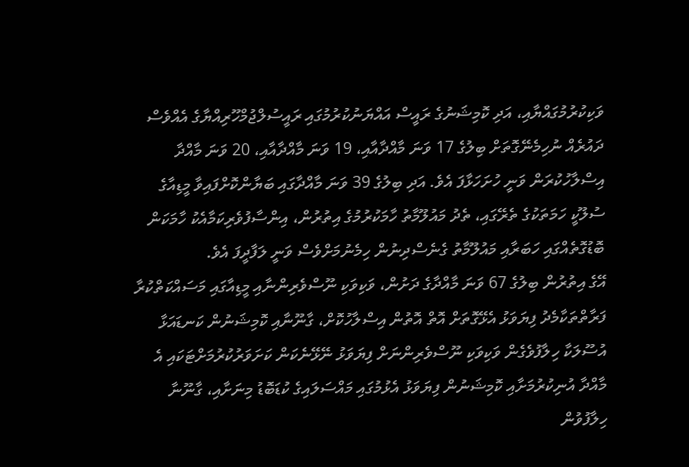ވަކިކުރުމުގައްޔާއި، އަދި ކޮމިޝަނުގެ ރައީސް އައްޔަނުކުރުމުގައި ރައީސުލްޖުމްހޫރިއްޔާގެ އެއްވެސް ދައުރެއް ނުހިމެނޭގޮތަށް ބިލުގެ 17 ވަނަ މާއްދާއާއި، 19 ވަނަ މާއްދާއާއި، 20 ވަނަ މާއްދާ އިސްލާހުކުރަން ވަނީ ހުށަހަޅާފަ އެވެ. އަދި ބިލުގެ 39 ވަނަ މާއްދާގައި ބަޔާންކޮށްފައިވާ މީޑިއާގެ ސުލޫކީ ހަމަތަކުގެ ތެރޭގައި، ތެދު މައުލޫމާތު ހާމަކުރުމުގެ އިތުރުން، އިންސާފުވެރިކަމާއެކު ހާމަކަން ބޮޑުގޮތެއްގައި ހަބަރާއި މައުލޫމާތު ގެނެސްދިނުން ހިމެނުމަށްވެސް ވަނީ ލަފާދީފަ އެވެ.
އޭގެ އިތުރުން ބިލުގެ 67 ވަނަ މާއްދާގެ ދަށުން، ވަކިވަކި ނޫސްވެރިންނާއި މީޑިއާގައި މަސައްކަތްކުރާ ފަރާތްތަކާމެދު ފިޔަވަޅު އެޅޭގޮތަށް އޮތް އޮތުން އިސްލާހުކޮށް، ގާނޫނާއި ކޮމިޝަނުން ކަނޑައަޅާ އުސޫލަކާ ހިލާފުވެގެން ވަކިވަކި ނޫސްވެރިންނަށް ފިޔަވަޅު ނޭޅޭނެކަން ކަށަވަރުކުރުމަށްޓަކައި އެ މާއްދާ އުނިކުރުމަށާއި ކޮމިޝަނުން ފިޔަވަޅު އެޅުމުގައި މައްސަލައިގެ ކުޑަބޮޑު މިނަށާއި، ގާނޫނާ ހިލާފުވުން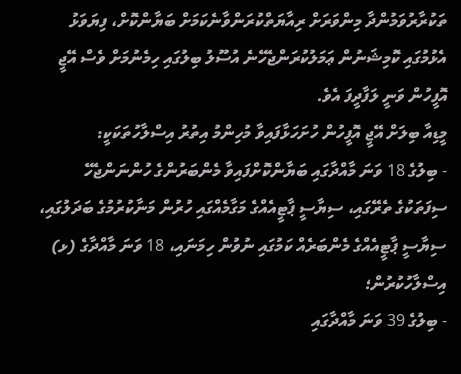ތަކުރާރުވަމުންދާ މިންވަރަށް ރިއާޔަތްކުރަންވާނެކަމަށް ބަޔާންކޮށް، ފިޔަވަޅު އެޅުމުގައި ކޮމިޝަނުން ޢަމަލުކުރަންޖެހޭނެ އުސޫލު ބިލުގައި ހިމެނުމަށް ވެސް އޭޖީ އޮފީހުން ވަނީ ލަފާދީފަ އެވެ.
މީޑިއާ ބިލަށް އޭޖީ އޮފީހުން ހުށަހަޅާފައިވާ މުހިންމު އިތުރު އިސްލާހުތަކަކީ:
- ބިލުގެ 18 ވަނަ މާއްދާގައި ބަޔާންކޮށްފައިވާ މެންބަރުންގެ ހުންނަންޖެހޭ ސިފަތަކުގެ ތެރޭގައި، ސިޔާސީ ޕާޓީއެއްގެ މަގާމެއްގައި ހުރުން މަނާކުރުމުގެ ބަދަލުގައި، ސިޔާސީ ޕާޓީއެއްގެ މެންބަރެއް ކަމުގައި ނުވުން ހިމަނައި، 18 ވަނަ މާއްދާގެ (ޅ) އިސްލާހުކުރުން؛
- ބިލުގެ 39 ވަނަ މާއްދާގައި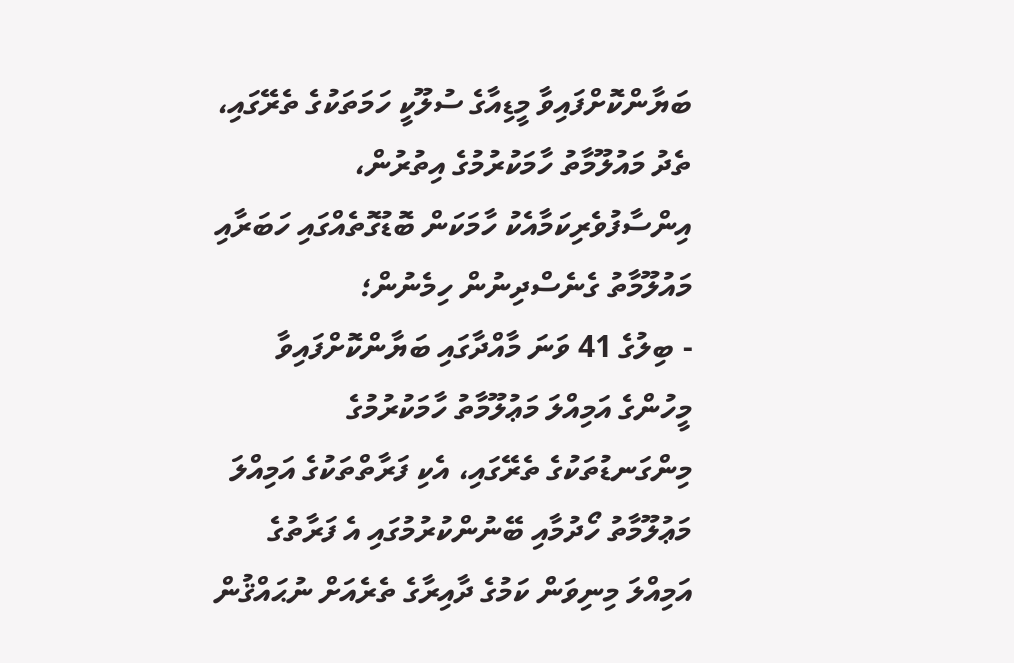ބަޔާންކޮށްފައިވާ މީޑިއާގެ ސުލޫކީ ހަމަތަކުގެ ތެރޭގައި، ތެދު މައުލޫމާތު ހާމަކުރުމުގެ އިތުރުން، އިންސާފުވެރިކަމާއެކު ހާމަކަން ބޮޑުގޮތެއްގައި ހަބަރާއި މައުލޫމާތު ގެނެސްދިނުން ހިމެނުން؛
- ބިލުގެ 41 ވަނަ މާއްދާގައި ބަޔާންކޮށްފައިވާ މީހުންގެ އަމިއްލަ މަޢުލޫމާތު ހާމަކުރުމުގެ މިންގަނޑުތަކުގެ ތެރޭގައި، އެކި ފަރާތްތަކުގެ އަމިއްލަ މަޢުލޫމާތު ހޯދުމާއި ބޭނުންކުރުމުގައި އެ ފަރާތުގެ އަމިއްލަ މިނިވަން ކަމުގެ ދާއިރާގެ ތެރެއަށް ނުޙައްޤުން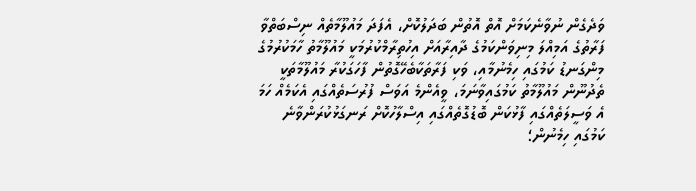ވަދެގެން ނުވާނެކަމަށް އޮތް އޮތުން ބަދަލުކޮށް، އެފަދަ މައުލޫމާތެއް ނިސްބަތްވާ ފަރާތުގެ އަމިއްލަ މިނިވަންކަމުގެ ދާއިރާއަށް އިހުތިރާމްކުރުމަކީ މައުލޫމާތު ހާމަކުރުމުގެ މިންގަނޑު ކަމުގައި ހިމެނުމާއި، ވަކި ފަރާތަކާބެހޭގޮތުން ފާހަގަކުރާ މައުލޫމާތަކީ ތެދުނޫން މައުލޫމާތު ކަމުގައިވާނަމަ، ވީއެންމެ އަވަސް ފުރުސަތެއްގައި އެކަމެއް ހަމަ އެ ވަސީލަތެއްގައި ފާޅުކަން ބޮޑުގޮތެއްގައި އިސްލާހުކޮށް ރަނގަޅުކުރަންވާނެ ކަމުގައި ހިމެނުން؛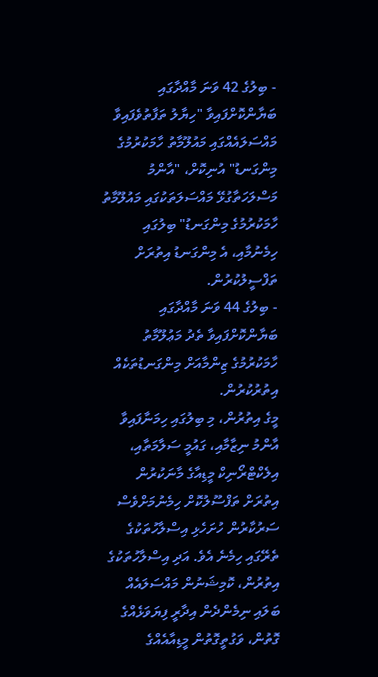- ބިލުގެ 42 ވަނަ މާއްދާގައި ބަޔާންކޮށްފައިވާ "ހިޔާލު ތަފާތުވެފައިވާ މައްސަލައެއްގައި މައުލޫމާތު ހާމަކުރުމުގެ މިންގަނޑު" އުނިކޮށް، "އާންމު މަސްލަހަތާގުޅޭ މައްސަލަތަކުގައި މައުލޫމާތު ހާމަކުރުމުގެ މިންގަނޑު" ބިލުގައި ހިމެނުމާއި، އެ މިންގަނޑު އިތުރަށް ތަފްސީލުކުރުން.
- ބިލުގެ 44 ވަނަ މާއްދާގައި ބަޔާންކޮށްފައިވާ ތެދު މަޢުލޫމާތު ހާމަކުރުމުގެ ޒިންމާއަށް މިންގަނޑުތަކެއް އިތުރުކުރުން.
މީގެ އިތުރުން، މި ބިލުގައި ހިމަނާފައިވާ އާންމު ނިޒާމާއި، ގައުމީ ސަލާމަތާއި، އިލެކްޓްރޯނިކް މީޑިއާގެ މާނަކުރުން އިތުރަށް ތަފްސޫލުކޮށް ހިމެނުމަށްވެސް ސަރުކާރުން ހުށަހެޅި އިސްލާހުތަކުގެ ތެރޭގައި ހިމެނެ އެވެ. އަދި އިސްލާހުތަކުގެ އިތުރުން، ކޮމިޝަނުން މައްސަލައެއް ބަލައި ނިމެންދެން އިދާރީ ފިޔަވަޅެއްގެ ގޮތުން، ވަގުތީގޮތުން މީޑިއާއެއްގެ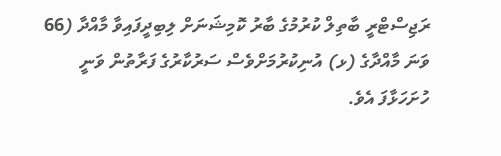ރަޖިސްޓްރީ ބާތިލް ކުރުމުގެ ބާރު ކޮމިޝަނަށް ލިބިދީފައިވާ މާއްދާ (66 ވަނަ މާއްދާގެ (ޅ) އުނިކުރުމަށްވެސް ސަރުކާރުގެ ފަރާތުން ވަނީ ހުށަހަޅާފަ އެވެ.